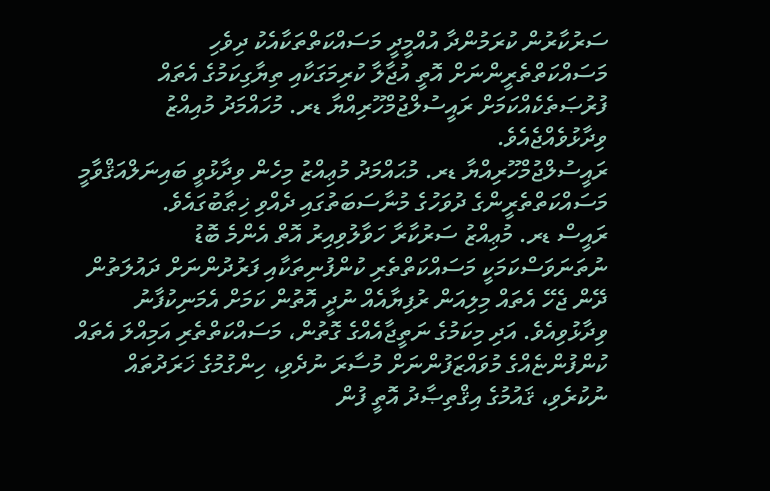ސަރުކާރުން ކުރަމުންދާ އުއްމީދީ މަސައްކަތްތަކާއެކު ދިވެހި މަސައްކަތްތެރީންނަށް އޮތީ އުޖާލާ ކުރިމަގަކާއި ތިޔާގިކަމުގެ އެތައް ފުރުޞަތެކެއްކަމަށް ރައީސުލްޖުމްހޫރިއްޔާ ޑރ. މުހައްމަދު މުއިއްޒު ވިދާޅުވެއްޖެއެވެ.
ރައީސުލްޖުމްހޫރިއްޔާ ޑރ. މުޙައްމަދު މުޢިއްޒު މިހެން ވިދާޅުވީ ބައިނަލްއަޤްވާމީ މަސައްކަތްތެރީންގެ ދުވަހުގެ މުނާސަބަތުގައި ދެއްވި ޚިޠާބުގައެވެ.
ރައީސް ޑރ. މުޢިއްޒު ސަރުކާރާ ހަވާލުވިއިރު އޮތް އެންމެ ބޮޑު ނުތަނަވަސްކަމަކީ މަސައްކަތްތެރި ކުންފުނިތަކާއި ފަރުދުންނަށް ދައުލަތުން ދޭން ޖެހޭ އެތައް މިލިއަން ރުފިޔާއެއް ނުދީ އޮތުން ކަމަށް އެމަނިކުފާނު ވިދާޅުވިއެވެ. އަދި މިކަމުގެ ނަތީޖާއެއްގެ ގޮތުން، މަސައްކަތްތެރި އަމިއްލަ އެތައް ކުންފުންޏެއްގެ މުވައްޒަފުންނަށް މުސާރަ ނުދެވި، ހިންގުމުގެ ޚަރަދުތައް ނުކުރެވި، ޤައުމުގެ އިޤްތިޞާދު އޮތީ ފުން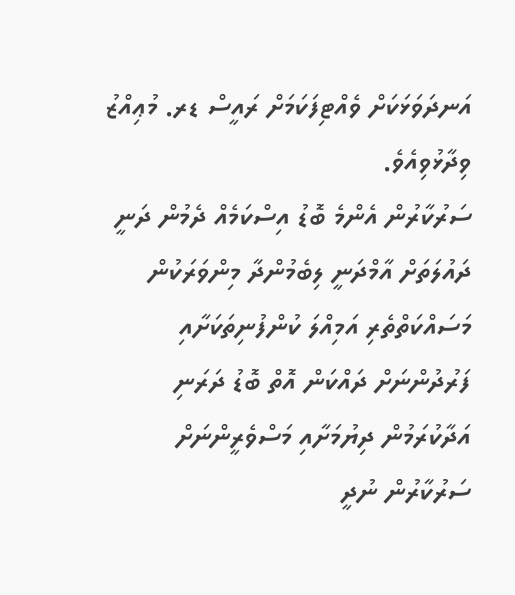އަނދަވަޅަކަށް ވެއްޓިފަކަމަށް ރައީސް ޑރ. މުޢިއްޒު ވިދާޅުވިއެވެ.
ސަރުކާރުން އެންމެ ބޮޑު އިސްކަމެއް ދެމުން ދަނީ ދައުލަތަށް އާމްދަނީ ލިބެމުންދާ މިންވަރަކުން މަސައްކަތްތެރި އަމިއްލަ ކުންފުނިތަކަށާއި ފަރުދުންނަށް ދައްކަން އޮތް ބޮޑު ދަރަނި އަދާކުރަމުން ދިޔުމަށާއި މަސްވެރީންނަށް ސަރުކާރުން ނުދީ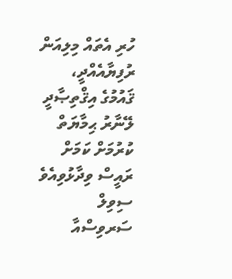ހުރި އެތައް މިލިއަން ރުފިޔާއެއްދީ، ޤައުމުގެ އިޤްތިޞާދީ ލޭނާރު ޙިމާޔަތް ކުރުމަށް ކަމަށް ރައީސް ވިދާޅުވިއެވެ
ސިވިލް ސަރވިސްއާ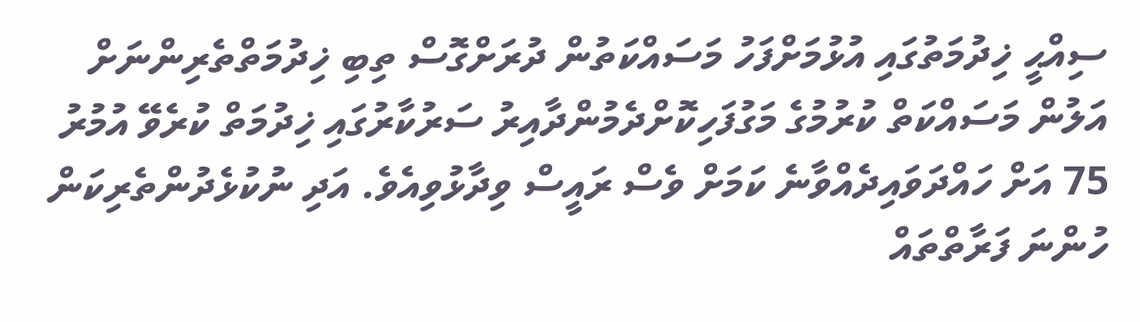ސިއްޙީ ޚިދުމަތުގައި އުޅުމަށްފަހު މަސައްކަތުން ދުރަށްގޮސް ތިބި ޚިދުމަތްތެރިންނަށް އަލުން މަސައްކަތް ކުރުމުގެ މަގުފަހިކޮށްދެމުންދާއިރު ސަރުކާރުގައި ޚިދުމަތް ކުރެވޭ އުމުރު 75 އަށް ހައްދަވައިދެއްވާނެ ކަމަށް ވެސް ރައީސް ވިދާޅުވިއެވެ. އަދި ނުކުޅެދުންތެރިކަން ހުންނަ ފަރާތްތައް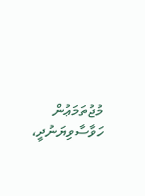މުޖުތަމަޢުން ހަވާސާވިޔަނުދީ،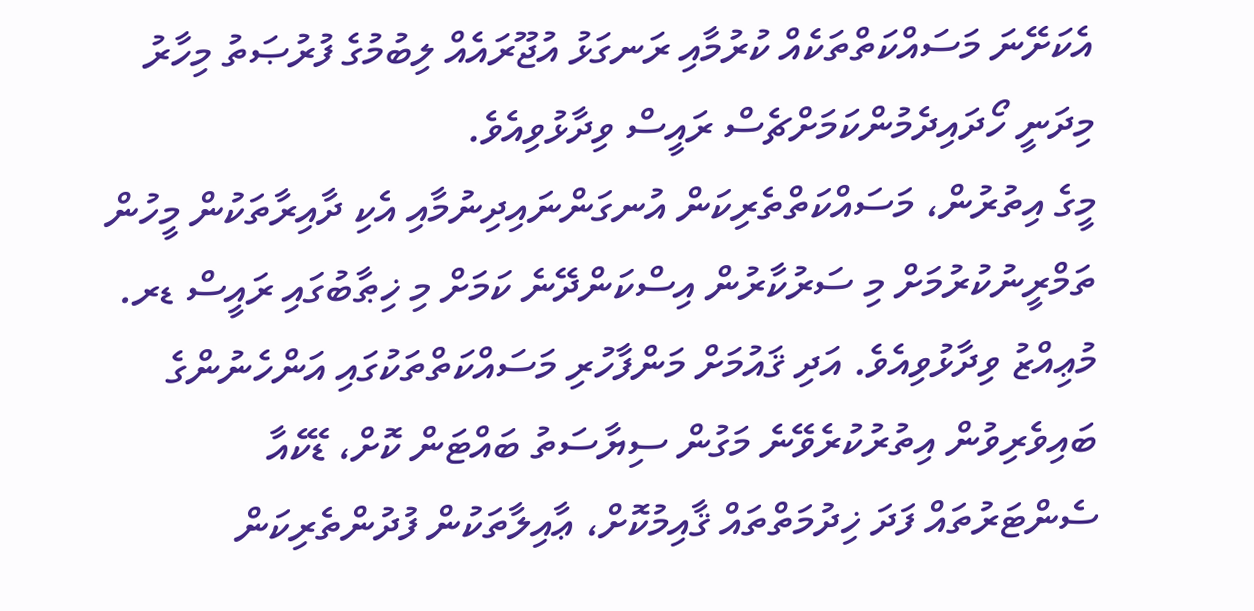އެކަށޭނަ މަސައްކަތްތަކެއް ކުރުމާއި ރަނގަޅު އުޖޫރައެއް ލިބުމުގެ ފުރުޞަތު މިހާރު މިދަނީ ހޯދައިދެމުންކަމަށްޗެސް ރައީސް ވިދާޅުވިއެވެ.
މީގެ އިތުރުން، މަސައްކަތްތެރިކަން އުނގަންނައިދިނުމާއި އެކި ދާއިރާތަކުން މީހުން ތަމްރީނުކުރުމަށް މި ސަރުކާރުން އިސްކަންދޭނެ ކަމަށް މި ޚިޠާބުގައި ރައީސް ޑރ. މުޢިއްޒު ވިދާޅުވިއެވެ. އަދި ޤައުމަށް މަންފާހުރި މަސައްކަތްތަކުގައި އަންހެނުންގެ ބައިވެރިވުން އިތުރުކުރެވޭނެ މަގުން ސިޔާސަތު ބައްޓަން ކޮށް، ޑޭކެއާ ސެންޓަރުތައް ފަދަ ޚިދުމަތްތައް ޤާއިމުކޮށް، ޢާއިލާތަކުން ފުދުންތެރިކަން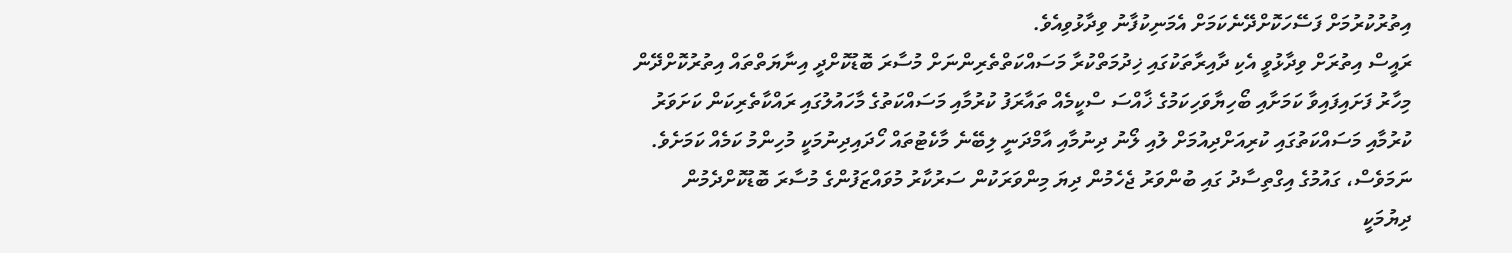އިތުރުކުރުމަށް ފަސޭހަކޮށްދޭނެކަމަށް އެމަނިކުފާނު ވިދާޅުވިއެވެ.
ރައީސް އިތުރަށް ވިދާޅުވީ އެކި ދާއިރާތަކުގައި ޚިދުމަތްކުރާ މަސައްކަތްތެރިންނަށް މުސާރަ ބޮޑުކޮށްދީ އިނާޔަތްތައް އިތުރުކޮށްދޭން މިހާރު ފަށައިފައިވާ ކަމަށާއި ބޯހިޔާވަހިކަމުގެ ޚާއްސަ ސްކީމެއް ތައާރަފު ކުރުމާއި މަސައްކަތުގެ މާހައުލުގައި ރައްކާތެރިކަން ކަށަވަރު ކުރުމާއި މަސައްކަތުގައި ކުރިއަށްދިއުމަށް ލުއި ލޯނު ދިނުމާއި އާމްދަނީ ލިބޭނެ މާކެޓުތައް ހޯދައިދިނުމަކީ މުހިންމު ކަމެއް ކަމަށެވެ. ނަމަވެސް، ގައުމުގެ އިގްތިސާދު ގައި ބުންވަރު ޖެހެމުން ދިޔަ މިންވަރަކުން ސަރުކާރު މުވައްޒަފުންގެ މުސާރަ ބޮޑުކޮށްދެމުން ދިޔުމަކީ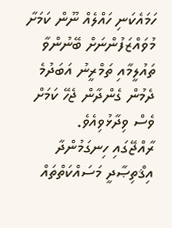ހަމައެކަނި ހައްލެއް ނޫން ކަމަށާ މުވައްޒަފުންނަށް ބޭނުންވާ ތައުލީމާއި ތަމްރީނު އަބަދުމެ ދެމުން ގެންދާން ޖެހޭ ކަމަށް ވެސް ވިދާޅުވިއެވެ.
ރާއްޖޭގައި ހިނގަމުންދާ އިޤްތިޞާދީ މަސައްކަތްތައް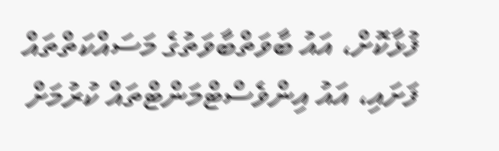ފުޅާކޮށް، އައު ބާވަތްބާވަތުގެ މަސައްކަތްތައް ފަށައި، އައު އިންވެސްޓްމަންޓްތައް ކުރުމަށް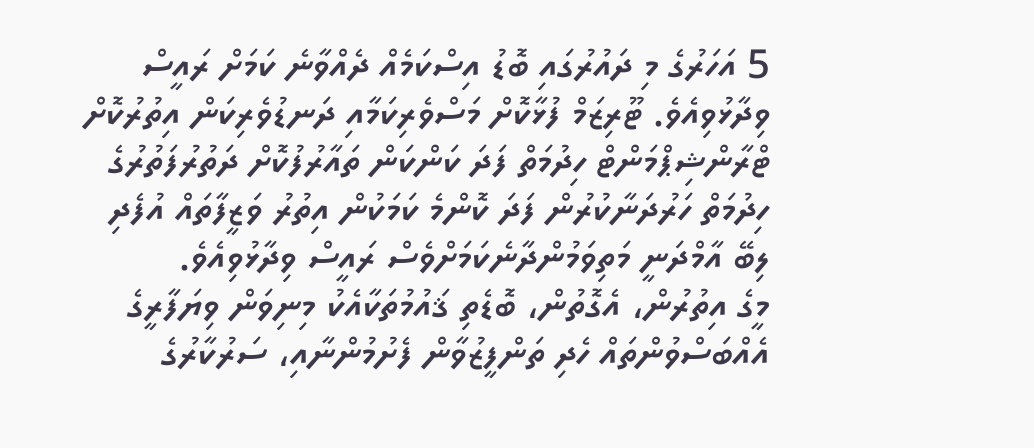5 އަހަރުގެ މި ދައުރުގައި ބޮޑު އިސްކަމެއް ދެއްވާނެ ކަމަށް ރައީސް ވިދާޅުވިއެވެ. ޓޫރިޒަމް ފުޅާކޮށް މަސްވެރިކަމާއި ދަނޑުވެރިކަން އިތުރުކޮށް ޓްރާންޝިޕްމަންޓް ހިދުމަތް ފަދަ ކަންކަން ތައާރުފުކޮށް ދަތުރުފަތުރުގެ ހިދުމަތް ހަރުދަނާކުރުން ފަދަ ކޮންމެ ކަމަކުން އިތުރު ވަޒީފާތައް އުފެދި ލިބޭ އާމްދަނީ މަތިވަމުންދާނެކަމަށްވެސް ރައީސް ވިދާޅުވިއެވެ.
މީގެ އިތުރުން، އެގޮތުން، ބޮޑެތި ޤައުމުތަކާއެކު މިނިވަން ވިޔަފާރީގެ އެއްބަސްވުންތައް ހެދި ތަންފީޒުވާން ފެށުމުންނާއި، ސަރުކާރުގެ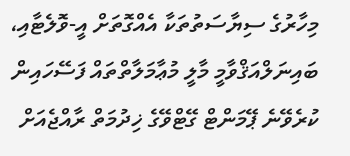މިހާރުގެ ސިޔާސަތުތަކާ އެއްގޮތަށް އީ-ވޮލެޓާއި، ބައިނަލްއަޤްވާމީ މާލީ މުޢާމަލާތްތައް ފަސޭހައިން ކުރެވޭނެ ޕޭމަންޓް ގޭޓްވޭގެ ޚިދުމަތް ރާއްޖެއަށް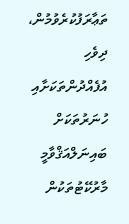ތަޢާރަފުކުރެވުމުން، ދިވެހި އުފެއްދުންތަކަށާއި ހުނަރުތަކަށް ބައިނަލްއަޤްވާމީ މާރުކޭޓުތަކުން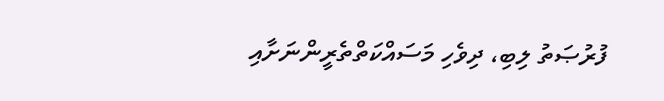ފުރުޞަތު ލިބި، ދިވެހި މަސައްކަތްތެރީންނަށާއި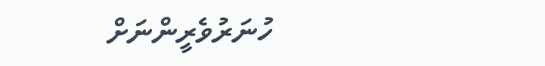ހުނަރުވެރީންނަށް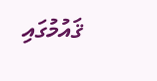ޤައުމުގައި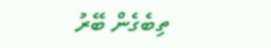ތިބެގެން ބޭރު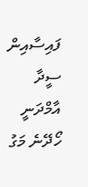ފައިސާއިން ސީދާ އާމްދަނީ ހޯދޭނެ މަގު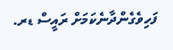ފަހިވެގެންދާނެކަމަށް ރައީސް ޑރ.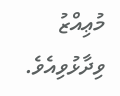މުޢިއްޒު ވިދާޅުވިއެވެ.